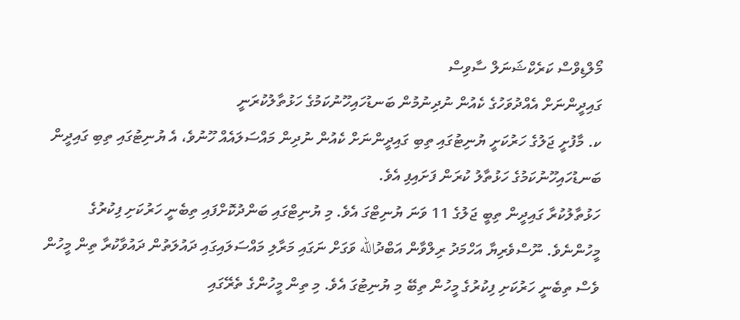މޯލްޑިވްސް ކަރެކްޝަނަލް ސާވިސް
ގައިދީންނަށް އެއްދުވަހުގެ ކެއުން ނުދިނުމުން ބަނޑުހައިހޫނުކަމުގެ ހަޅުތާލުކުރަނީ
ކ. މާފުށީ ޖަލުގެ ހަރުކަށީ ޔުނިޓުގައި ތިބި ގައިދީންނަށް ކެއުން ނުދިން މައްސަލައެއް ހޫނުވެ، އެ ޔުނިޓުގައި ތިބި ގައިދީން ބަނޑުހައިހޫނުކަމުގެ ހަޅުތާލު ކުރަން ފަށައިފި އެވެ.
ހަޅުތާލުކުރާ ގައިދީން ތިބީ ޖަލުގެ 11 ވަނަ ޔުނިޓްގަ އެވެ. މި ޔުނިޓްގައި ބަންދުކޮށްފައި ތިބެނީ ހަރުކަށި ފިކުރުގެ މީހުންނެވެ. ނޫސްވެރިޔާ އަހްމަދު ރިލްވާން އަބްދުالله ވަގަށް ނަގައި މަރާލި މައްސަލައިގައި ދައުލަތުން ދައުވާކުރާ ތިން މީހުން ވެސް ތިބެނީ ހަރުކަށި ފިކުރުގެ މީހުން ތިބޭ މި ޔުނިޓުގަ އެވެ. މި ތިން މީހުންގެ ތެރޭގައި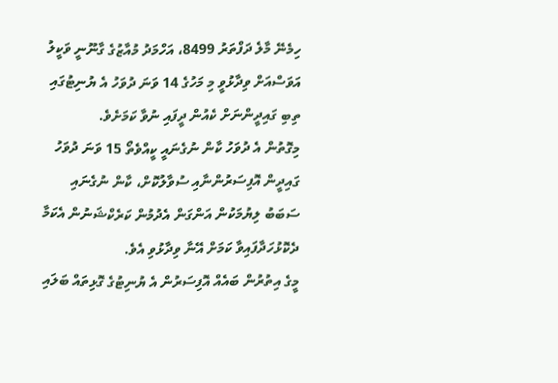ހިމެނޭ މާލެ ދަފްތަރު 8499، އަހްމަދު މުއާޒުގެ ގާނޫނީ ވަކީލު އަވަސްއަށް ވިދާޅުވީ މި މަހުގެ 14 ވަނަ ދުވަހު އެ ޔުނިޓުގައި ތިބި ގައިދީންނަށް ކެއުން ދީފައި ނުވާ ކަމަށެވެ.
މިގޮތުން އެ ދުވަހު ކާން ނުގެނައީ ކީއްވެތޯ 15 ވަނަ ދުވަހު ގައިދީން އޮފިސަރުންނާއި ސުވާލުކޮށް، ކާން ނުގެނައި ސަބަބު ލިޔުމަކުން އަންގަން އެދުމުން ކަރެކްޝަނުން އެކަމާ ދެކޮޅުހަދާފައިވާ ކަމަށް އޭނާ ވިދާޅުވި އެވެ.
މީގެ އިތުރުން ބައެއް އޮފިސަރުން އެ ޔުނިޓުގެ ގޮޅިތައް ބަލައި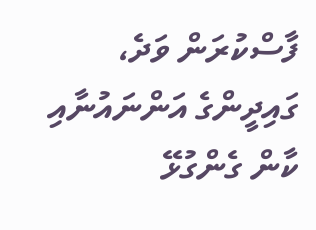ފާސްކުރަން ވަދެ، ގައިދީންގެ އަންނައުނާއި ކާން ގެންގުޅޭ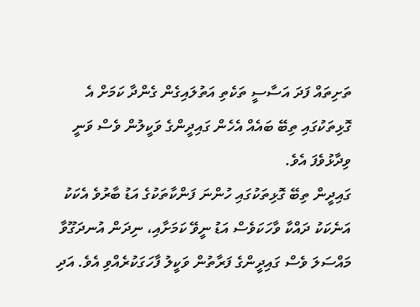ތަށިތައް ފަދަ އަސާސީ ތަކެތި އަތުލައިގެން ގެންދާ ކަމަށް އެ ގޮޅިތަކުގައި ތިބޭ ބައެއް އެހެން ގައިދީންގެ ވަކީލުން ވެސް ވަނީ ވިދާޅުވެފަ އެވެ.
ގައިދީން ތިބޭ ގޮޅިތަކުގައި ހުންނަ ފަންކާތަކުގެ އަޑު ބާރުވެ އެކަކު އަނެކަކު ދައްކާ ވާހަކަވެސް އަޑު ނީވޭ ކަމަށާއި، ނިދަން އުނދަގޫވާ މައްސަލަ ވެސް ގައިދީންގެ ފަރާތުން ވަކީލު ފާހަގަކުރެއްވި އެވެ. އަދި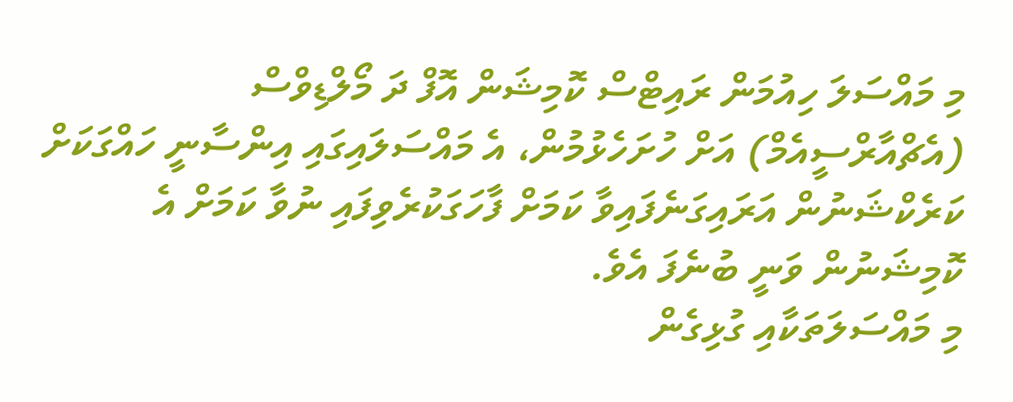މި މައްސަލަ ހިއުމަން ރައިޓްސް ކޮމިޝަން އޮފް ދަ މޯލްޑިވްސް (އެޗްއާރްސީއެމް) އަށް ހުށަހެޅުމުން، އެ މައްސަލައިގައި އިންސާނީ ހައްގަކަށް ކަރެކްޝަނުން އަރައިގަނެފައިވާ ކަމަށް ފާހަގަކުރެވިފައި ނުވާ ކަމަށް އެ ކޮމިޝަނުން ވަނީ ބުނެފަ އެވެ.
މި މައްސަލަތަކާއި ގުޅިގެން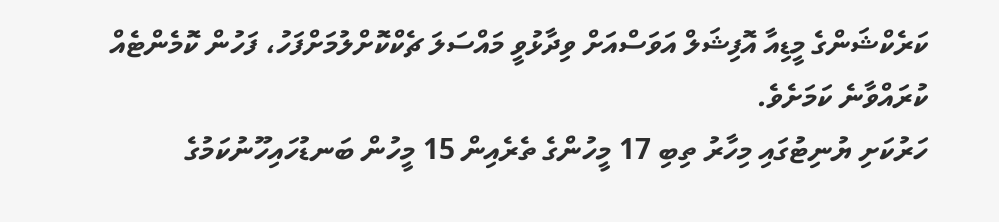ކަރެކްޝަންގެ މީޑިއާ އޮފިޝަލް އަވަސްއަށް ވިދާޅުވީ މައްސަލަ ޗެކްކޮށްލުމަށްފަހު، ފަހުން ކޮމެންޓެއް ކުރައްވާނެ ކަމަށެވެ.
ހަރުކަށި ޔުނިޓުގައި މިހާރު ތިބި 17 މީހުންގެ ތެރެއިން 15 މީހުން ބަނޑުހައިހޫނުކަމުގެ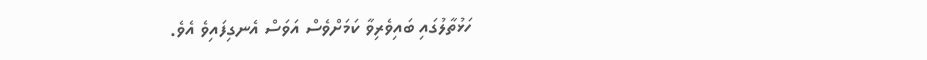ހަޅުތާލުގައި ބައިވެރިވާ ކަމަށްވެސް އަވަސް އެނގިފައިވެ އެވެ.